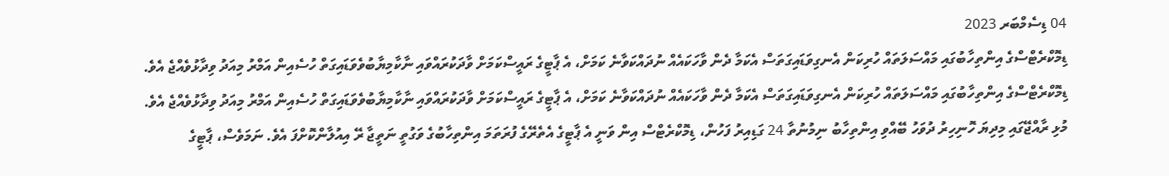04 ޑިސެމްބަރ 2023
ޑިމޮކްރެޓްސްގެ އިންތިހާބުގައި މައްސަލަތައް ހުރިކަން އެނގިވަޑައިގަތަސް އެކަމާ ދެން ވާހަކައެއް ނުދައްކަވާނެ ކަމަށް، އެ ޕާޓީގެ ރައީސްކަމަށް ވާދަކުރައްވައި ނާކާމިޔާބުވެވަޑައިގަތް ހުސެއިން އަމްރު މިއަދު ވިދާޅުވެއްޖެ އެވެ.
ޑިމޮކްރެޓްސްގެ އިންތިހާބުގައި މައްސަލަތައް ހުރިކަން އެނގިވަޑައިގަތަސް އެކަމާ ދެން ވާހަކައެއް ނުދައްކަވާނެ ކަމަށް، އެ ޕާޓީގެ ރައީސްކަމަށް ވާދަކުރައްވައި ނާކާމިޔާބުވެވަޑައިގަތް ހުސެއިން އަމްރު މިއަދު ވިދާޅުވެއްޖެ އެވެ.
މުޅި ރާއްޖޭގައި މިދިޔަ ހޮނިހިރު ދުވަހު ބޭއްވި އިންތިހާބު ނިމުނުތާ 24 ގަޑިއިރު ފަހުން، ޑިމޮކްރެޓްސް އިން ވަނީ އެ ޕާޓީގެ އެތެރޭގެ ފުރަތަމަ އިންތިހާބުގެ ވަގުތީ ނަތީޖާ ރޭ އިއުލާންކޮށްފަ އެވެ. ނަމަވެސް، ޕާޓީގެ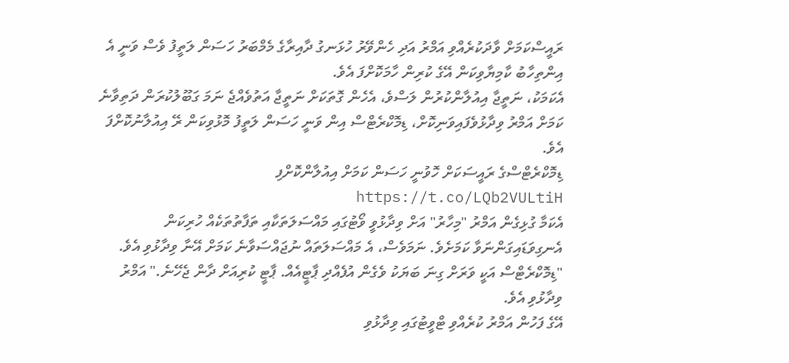ރައީސްކަމަށް ވާދަކުރެއްވި އަމްރު އަދި ހެންވޭރު ހުޅަނގު ދާއިރާގެ މެމްބަރު ހަސަން ލަތީފު ވެސް ވަނީ އެ އިންތިހާބު ކާމިޔާވިކަން އޭގެ ކުރިން ހާމަކޮށްފަ އެވެ.
އެކަމަކު، ނަތީޖާ އިއުލާންކުރުން ލަސްވެ، އެހެން ގޮތަކަށް ނަތީޖާ އަތުވެއްޖެ ނަމަ ގަބޫލުކުރަން ދަތިވާނެ ކަމަށް އަމްރު ވިދާޅުވެފައިވަނިކޮށް، ޑިމޮކްރެޓްސް އިން ވަނީ ހަސަން ލަތީފު މޮޅުވިކަން ރޭ އިއުލާނުކޮށްފަ އެވެ.
ޑިމޮކްރެޓްސްގެ ރައީސަކަށް ހޮވުނީ ހަސަން ކަމަށް އިއުލާންކޮށްފި https://t.co/LQb2VULtiH
އެކަމާ ގުޅިގެން އަމްރު "މިހާރު" އަށް ވިދާޅުވީ ވޯޓުގައި މައްސަލަތަކާއި ތަފާތުތަކެއް ހުރިކަން އެނގިވަޑައިގަންނަވާ ކަމަށެވެ. ނަމަވެސް، އެ މައްސަލަތައް ނުޖައްސަވާނެ ކަމަށް އޭނާ ވިދާޅުވި އެވެ.
"ޑިމޮކްރެޓްސް އަކީ ވަރަށް ގިނަ ބަޔަކު ވެގެން އުފެއްދި ޕާޓީއެއް. ޕާޓީ ކުރިއަށް ދާން ޖެހޭނެ." އަމްރު ވިދާޅުވި އެވެ.
އޭގެ ފަހުން އަމްރު ކުރެއްވި ޓްވީޓުގައި ވިދާޅުވި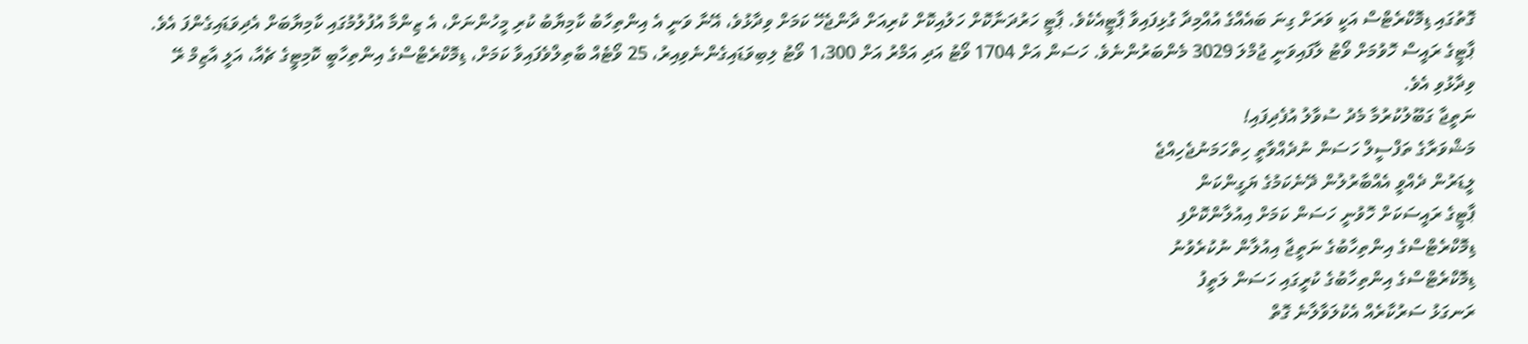ގޮތުގައި ޑިމޮކްރެޓްސް އަކީ ވަރަށް ގިނަ ބައެއްގެ އުއްމިދާ ގުޅިފައިވާ ޕާޓީއެކެވެ. ޕާޓީ ހަރުދަނާކޮށް ހަލުއިކޮށް ކުރިއަށް ދާންޖެހޭ ކަމަށް ވިދާޅުވެ، އޭނާ ވަނީ އެ އިންތިހާބު ކާމިޔާބު ކުރި މީހުންނަށް، އެ ޒިންމާ އުފުލުމުގައި ކާމިޔާބަށް އެދިވަޑައިގެންފަ އެވެ.
ޕާޓީގެ ރައީސް ހޮވުމަށް ވޯޓު ލާފައިވަނީ ޖުމްލަ 3029 މެންބަރުންނެވެ. ހަސަން އަށް 1704 ވޯޓު އަދި އަމްރު އަށް 1،300 ވޯޓު ލިބިވަޑައިގެންނެވިއިރު، 25 ވޯޓެއް ބާތިލްވެފައިވާ ކަމަށް، ޑިމޮކްރެޓްސްގެ އިންތިހާބީ ކޮމިޓީގެ ޗެއާ، އަލީ އާޒިމް ރޭ ވިދާޅުވި އެވެ.
ނަތީޖާ ގަބޫލުކުރުމާ މެދު ސުވާލު އުފެދިފައި!
މަޝްވަރާގެ ތަފްސީލް ހަސަން ނުދެއްވާތީ ހިތްހަމަނުޖެހިއްޖެ
ލީޑަރުން ދެއްވީ އެއްބާރުލުން ދޭނެކަމުގެ ޔަގީންކަން
ޕާޓީގެ ރައީސަކަށް ހޮވުނީ ހަސަން ކަމަށް އިއުލާންކޮށްފި
ޑިމޮކްރެޓްސްގެ އިންތިހާބުގެ ނަތީޖާ އިއުލާން ނުކުރެވުނު
ޑިމޮކްރެޓްސްގެ އިންތިހާބުގެ ކުރީގައި ހަސަން ލަތީފު
ރަނގަޅު ސަރުކާރެއް އެކުލަވާލާނެ ގޮތް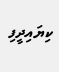ކިޔައިދީފި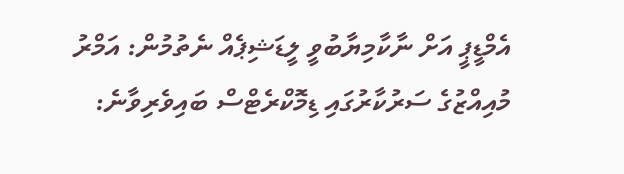އެމްޑީޕީ އަށް ނާކާމިޔާބުވީ ލީޑަޝިޕެއް ނެތުމުން: އަމްރު
މުއިއްޒުގެ ސަރުކާރުގައި ޑިމޮކްރެޓްސް ބައިވެރިވާނެ: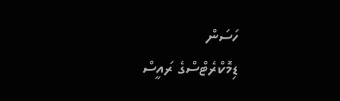ހަސަން
ޑިމޮކްރެޓްސްގެ ރައީސް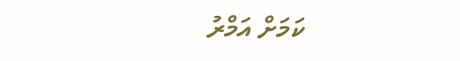ކަމަށް އަމްރު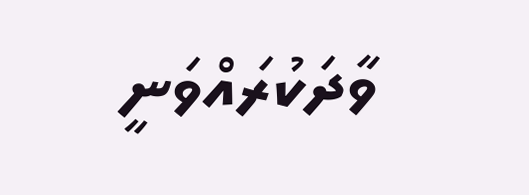ވާދަކުރައްވަނީ